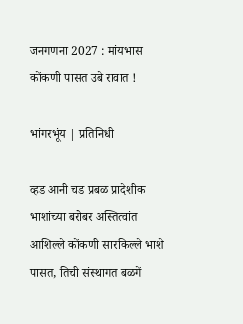जनगणना 2027 : मांयभास कोंकणी पासत उबे रावात !

भांगरभूंय | प्रतिनिधी

व्हड आनी चड प्रबळ प्रादेशीक भाशांच्या बरोबर अस्तित्वांत आशिल्ले कोंकणी सारकिल्ले भाशे पासत, तिची संस्थागत बळगें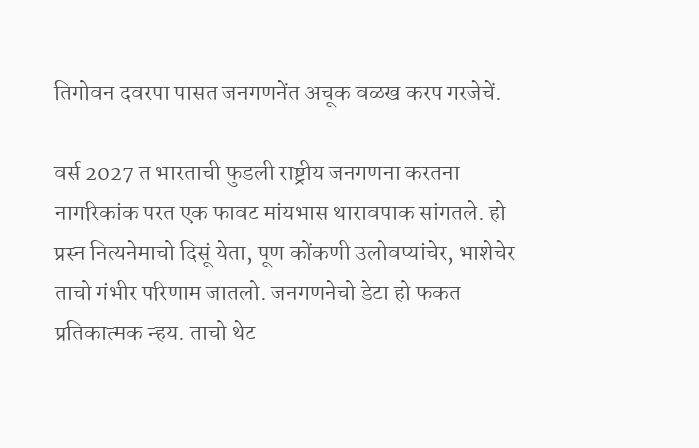तिगोवन दवरपा पासत जनगणनेंत अचूक वळख करप गरजेचें.

वर्स 2027 त भारताची फुडली राष्ट्रीय जनगणना करतना नागरिकांक परत एक फावट मांयभास थारावपाक सांगतले. हो प्रस्न नित्यनेमाचो दिसूं येता, पूण कोंकणी उलोवप्यांचेर, भाशेचेर ताचो गंभीर परिणाम जातलो. जनगणनेचो डेटा हो फकत प्रतिकात्मक न्हय. ताचो थेट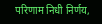परिणाम निधी निर्णय,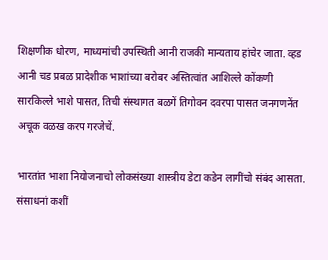शिक्षणीक धोरण, माध्यमांची उपस्थिती आनी राजकी मान्यताय हांचेर जाता. व्हड आनी चड प्रबळ प्रादेशीक भाशांच्या बरोबर अस्तित्वांत आशिल्ले कोंकणी सारकिल्ले भाशे पासत, तिची संस्थागत बळगें तिगोवन दवरपा पासत जनगणनेंत अचूक वळख करप गरजेचें.

भारतांत भाशा नियोजनाचो लोकसंख्या शास्त्रीय डेटा कडेन लागींचो संबंद आसता. संसाधनां कशीं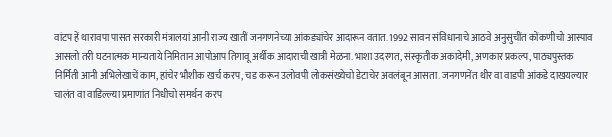वांटप हें थारावपा पासत सरकारी मंत्रालयां आनी राज्य खातीं जनगणनेच्या आंकड्यांचेर आदारून वतात. 1992 सावन संविधानाचे आठवे अनुसुचींत कोंकणीचो आस्पाव आसलो तरी घटनात्मक मान्यताये निमितान आपोआप तिगावू अर्थीक आदाराची खात्री मेळना. भाशा उदरगत, संस्कृतीक अकादेमी, अणकार प्रकल्प, पाठ्यपुस्तक निर्मिती आनी अभिलेखाचें काम, हांचेर भौशीक खर्च करप, चड करून उलोवपी लोकसंख्येचो डेटाचेर अवलंबून आसता. जनगणनेंत थीर वा वाडपी आंकडे दाखयल्यार चालंत वा वाडिल्ल्या प्रमाणांत निधीचो समर्थन करप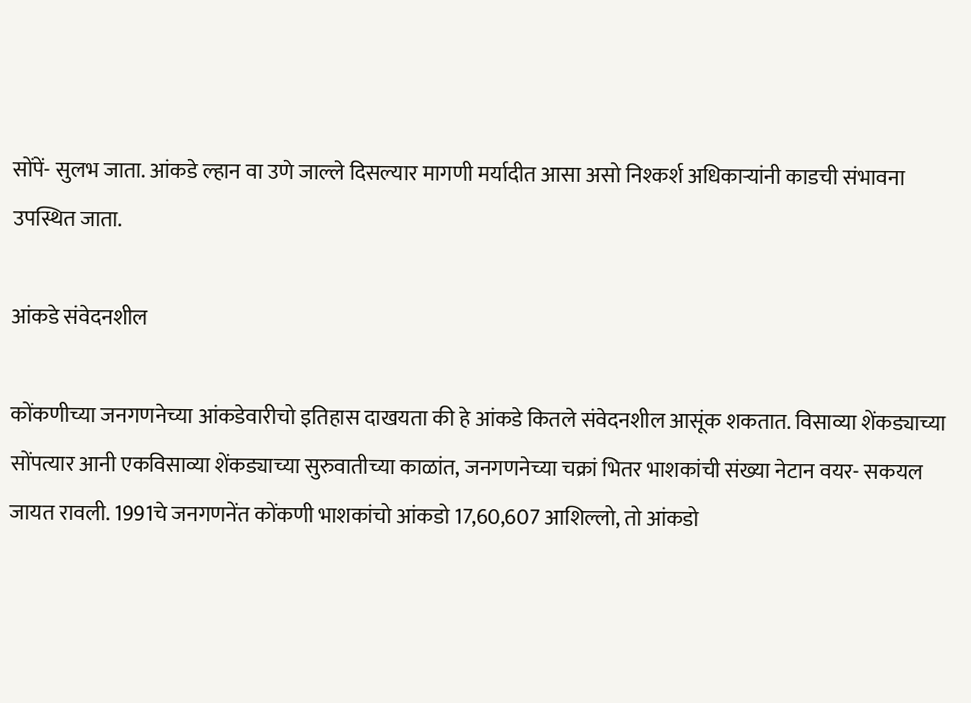सोंपें- सुलभ जाता. आंकडे ल्हान वा उणे जाल्ले दिसल्यार मागणी मर्यादीत आसा असो निश्कर्श अधिकाऱ्यांनी काडची संभावना उपस्थित जाता.

आंकडे संवेदनशील

कोंकणीच्या जनगणनेच्या आंकडेवारीचो इतिहास दाखयता की हे आंकडे कितले संवेदनशील आसूंक शकतात. विसाव्या शेंकड्याच्या सोंपत्यार आनी एकविसाव्या शेंकड्याच्या सुरुवातीच्या काळांत, जनगणनेच्या चक्रां भितर भाशकांची संख्या नेटान वयर- सकयल जायत रावली. 1991चे जनगणनेंत कोंकणी भाशकांचो आंकडो 17,60,607 आशिल्लो, तो आंकडो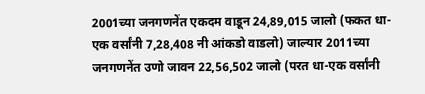2001च्या जनगणनेंत एकदम वाडून 24,89,015 जालो (फकत धा-एक वर्सांनी 7,28,408 नी आंकडो वाडलो) जाल्यार 2011च्या जनगणनेंत उणो जावन 22,56,502 जालो (परत धा-एक वर्सांनी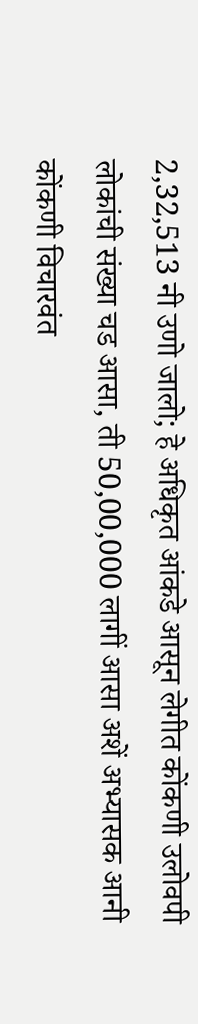2,32,513 नी उणो जालो; हे अधिकृत आंकडे आसून लेगीत कोंकणी उलोवपी लोकांची संख्या चड आसा, ती 50,00,000 लागीं आसा अशें अभ्यासक आनी कोंकणी विचारवंत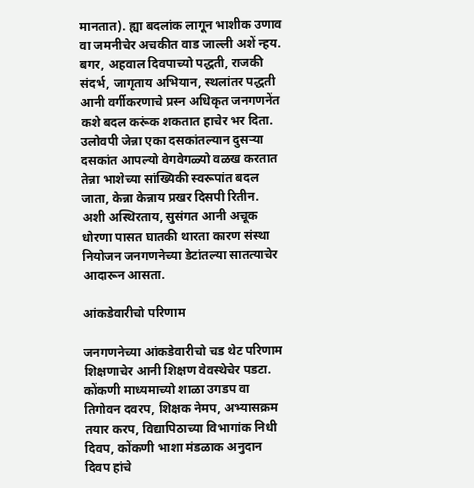मानतात). ह्या बदलांक लागून भाशीक उणाव वा जमनीचेर अचकीत वाड जाल्ली अशें न्हय. बगर, अहवाल दिवपाच्यो पद्धती, राजकी संदर्भ, जागृताय अभियान, स्थलांतर पद्धती आनी वर्गीकरणाचे प्रस्न अधिकृत जनगणनेंत कशे बदल करूंक शकतात हाचेर भर दिता. उलोवपी जेन्ना एका दसकांतल्यान दुसऱ्या दसकांत आपल्यो वेगवेगळ्यो वळख करतात तेन्ना भाशेच्या सांख्यिकी स्वरूपांत बदल जाता, केन्ना केन्नाय प्रखर दिसपी रितीन. अशी अस्थिरताय, सुसंगत आनी अचूक धोरणा पासत घातकी थारता कारण संस्था नियोजन जनगणनेच्या डेटांतल्या सातत्याचेर आदारून आसता.

आंकडेवारीचो परिणाम

जनगणनेच्या आंकडेवारीचो चड थेट परिणाम शिक्षणाचेर आनी शिक्षण वेवस्थेचेर पडटा. कोंकणी माध्यमाच्यो शाळा उगडप वा तिगोवन दवरप, शिक्षक नेमप, अभ्यासक्रम तयार करप, विद्यापिठाच्या विभागांक निधी दिवप, कोंकणी भाशा मंडळाक अनुदान दिवप हांचे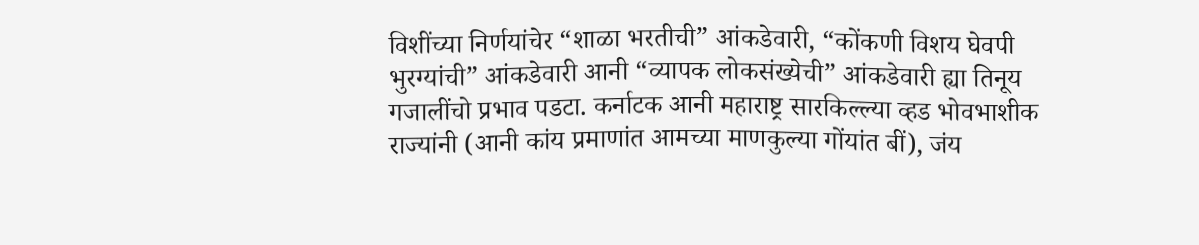विशींच्या निर्णयांचेर “शाळा भरतीची” आंकडेवारी, “कोंकणी विशय घेवपी भुरग्यांची” आंकडेवारी आनी “व्यापक लोकसंख्येची” आंकडेवारी ह्या तिनूय गजालींचो प्रभाव पडटा. कर्नाटक आनी महाराष्ट्र सारकिल्ल्या व्हड भोवभाशीक राज्यांनी (आनी कांय प्रमाणांत आमच्या माणकुल्या गोंयांत बीं), जंय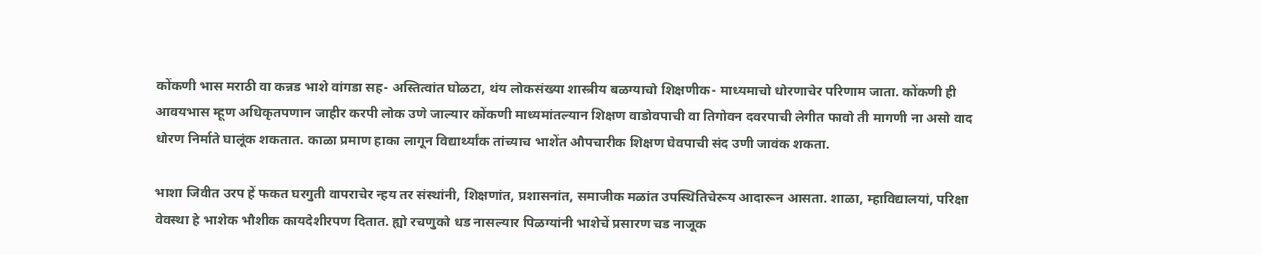कोंकणी भास मराठी वा कन्नड भाशे वांगडा सह- अस्तित्वांत घोळटा, थंय लोकसंख्या शास्त्रीय बळग्याचो शिक्षणीक- माध्यमाचो धोरणाचेर परिणाम जाता. कोंकणी ही आवयभास म्हूण अधिकृतपणान जाहीर करपी लोक उणे जाल्यार कोंकणी माध्यमांतल्यान शिक्षण वाडोवपाची वा तिगोवन दवरपाची लेगीत फावो ती मागणी ना असो वाद धोरण निर्माते घालूंक शकतात. काळा प्रमाण हाका लागून विद्यार्थ्यांक तांच्याच भाशेंत औपचारीक शिक्षण घेवपाची संद उणी जावंक शकता.

भाशा जिवीत उरप हें फकत घरगुती वापराचेर न्हय तर संस्थांनी, शिक्षणांत, प्रशासनांत, समाजीक मळांत उपस्थितिचेरूय आदारून आसता. शाळा, म्हाविद्यालयां, परिक्षा वेवस्था हे भाशेक भौशीक कायदेशीरपण दितात. ह्यो रचणुको धड नासल्यार पिळग्यांनी भाशेचें प्रसारण चड नाजूक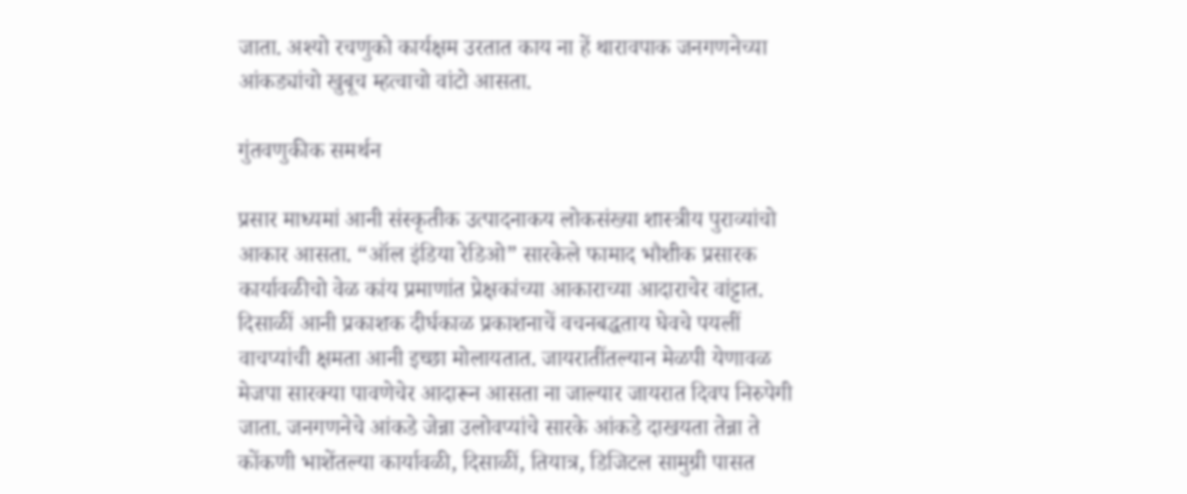जाता. अश्यो रचणुको कार्यक्षम उरतात काय ना हें थारावपाक जनगणनेच्या आंकड्यांचो खुबूच म्हत्वाचो वांटो आसता.

गुंतवणुकीक समर्थन

प्रसार माध्यमां आनी संस्कृतीक उत्पादनाकय लोकसंख्या शास्त्रीय पुराव्यांचो आकार आसता. “ऑल इंडिया रेडिओ” सारकेले फामाद भौशीक प्रसारक कार्यावळीचो वेळ कांय प्रमाणांत प्रेक्षकांच्या आकाराच्या आदाराचेर वांट्टात. दिसाळीं आनी प्रकाशक दीर्घकाळ प्रकाशनाचें वचनबद्धताय घेवचे पयलीं वाचप्यांची क्षमता आनी इच्छा मोलायतात. जायरातींतल्यान मेळपी येणावळ मेजपा सारक्या पावणेचेर आदारून आसता ना जाल्यार जायरात दिवप निरुपेगी जाता. जनगणनेचे आंकडे जेन्ना उलोवप्यांचे सारके आंकडे दाखयता तेन्ना ते कोंकणी भाशेंतल्या कार्यावळी, दिसाळीं, तियात्र, डिजिटल सामुग्री पासत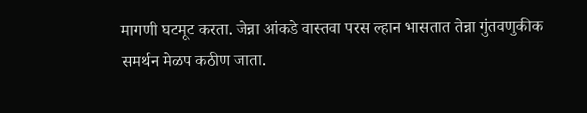मागणी घटमूट करता. जेन्ना आंकडे वास्तवा परस ल्हान भासतात तेन्ना गुंतवणुकीक समर्थन मेळप कठीण जाता.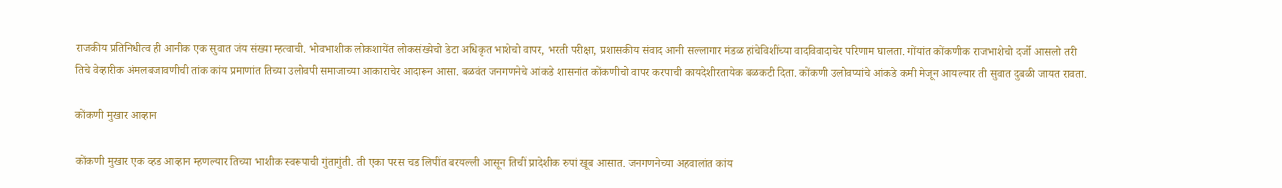राजकीय प्रतिनिधीत्व ही आनीक एक सुवात जंय संख्या म्हत्वाची. भोवभाशीक लोकशायेंत लोकसंख्येचो डेटा अधिकृत भाशेचो वापर, भरती परीक्षा, प्रशासकीय संवाद आनी सल्लागार मंडळ हांचेविशींच्या वादविवादाचेर परिणाम घालता. गोंयांत कोंकणीक राजभाशेचो दर्जो आसलो तरी तिचे वेव्हारीक अंमलबजावणीची तांक कांय प्रमाणांत तिच्या उलोवपी समाजाच्या आकाराचेर आदारून आसा. बळवंत जनगणनेचे आंकडे शासनांत कोंकणीचो वापर करपाची कायदेशीरतायेक बळकटी दिता. कोंकणी उलोवप्यांचे आंकडे कमी मेजून आयल्यार ती सुवात दुबळी जायत रावता.

कोंकणी मुखार आव्हान

कोंकणी मुखार एक व्हड आव्हान म्हणल्यार तिच्या भाशीक स्वरूपाची गुंतागुंती. ती एका परस चड लिपींत बरयल्ली आसून तिचीं प्रादेशीक रुपां खूब आसात. जनगणनेच्या अहवालांत कांय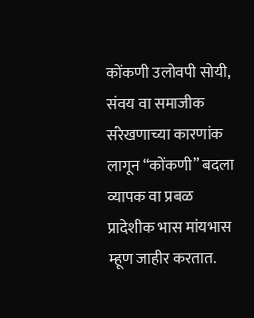कोंकणी उलोवपी सोयी, संवय वा समाजीक संरेखणाच्या कारणांक लागून “कोंकणी” बदला व्यापक वा प्रबळ प्रादेशीक भास मांयभास म्हूण जाहीर करतात.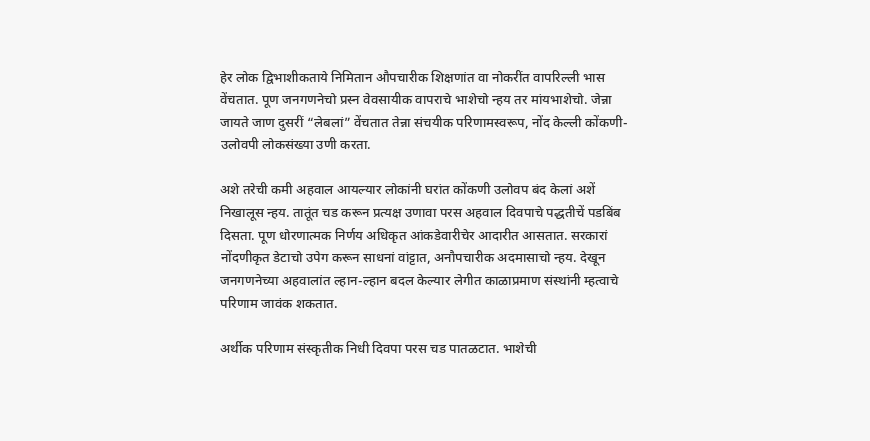हेर लोक द्विभाशीकताये निमितान औपचारीक शिक्षणांत वा नोकरींत वापरिल्ली भास वेंचतात. पूण जनगणनेचो प्रस्न वेवसायीक वापराचे भाशेचो न्हय तर मांयभाशेचो. जेन्ना जायते जाण दुसरीं “लेबलां” वेंचतात तेन्ना संचयीक परिणामस्वरूप, नोंद केल्ली कोंकणी-उलोवपी लोकसंख्या उणी करता.

अशे तरेची कमी अहवाल आयल्यार लोकांनी घरांत कोंकणी उलोवप बंद केलां अशें निखालूस न्हय. तातूंत चड करून प्रत्यक्ष उणावा परस अहवाल दिवपाचे पद्धतीचें पडबिंब दिसता. पूण धोरणात्मक निर्णय अधिकृत आंकडेवारीचेर आदारीत आसतात. सरकारां नोंदणीकृत डेटाचो उपेग करून साधनां वांट्टात, अनौपचारीक अदमासाचो न्हय. देखून जनगणनेच्या अहवालांत ल्हान-ल्हान बदल केल्यार लेगीत काळाप्रमाण संस्थांनी म्हत्वाचे परिणाम जावंक शकतात.

अर्थीक परिणाम संस्कृतीक निधी दिवपा परस चड पातळटात. भाशेची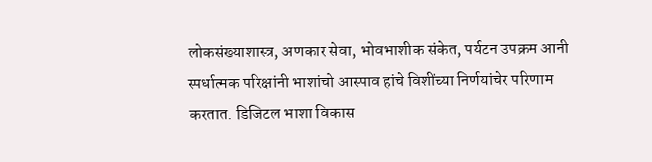लोकसंख्याशास्त्र, अणकार सेवा, भोवभाशीक संकेत, पर्यटन उपक्रम आनी स्पर्धात्मक परिक्षांनी भाशांचो आस्पाव हांचे विशींच्या निर्णयांचेर परिणाम करतात. डिजिटल भाशा विकास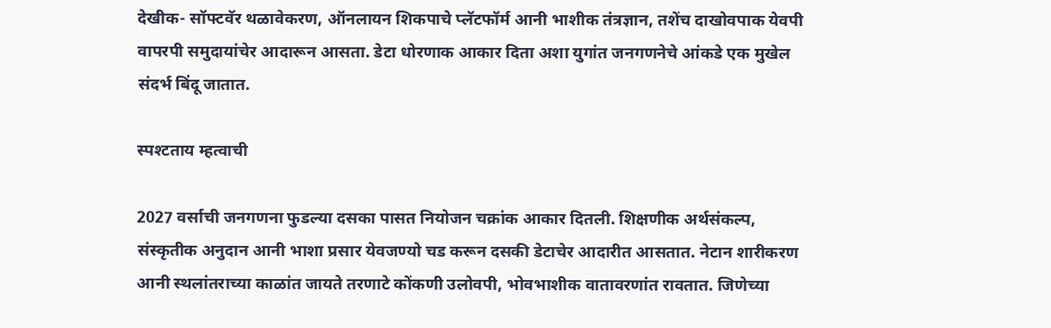देखीक- सॉफ्टवॅर थळावेकरण, ऑनलायन शिकपाचे प्लॅटफॉर्म आनी भाशीक तंत्रज्ञान, तशेंच दाखोवपाक येवपी वापरपी समुदायांचेर आदारून आसता. डेटा धोरणाक आकार दिता अशा युगांत जनगणनेचे आंकडे एक मुखेल संदर्भ बिंदू जातात.

स्पश्टताय म्हत्वाची

2027 वर्साची जनगणना फुडल्या दसका पासत नियोजन चक्रांक आकार दितली. शिक्षणीक अर्थसंकल्प, संस्कृतीक अनुदान आनी भाशा प्रसार येवजण्यो चड करून दसकी डेटाचेर आदारीत आसतात. नेटान शारीकरण आनी स्थलांतराच्या काळांत जायते तरणाटे कोंकणी उलोवपी, भोवभाशीक वातावरणांत रावतात. जिणेच्या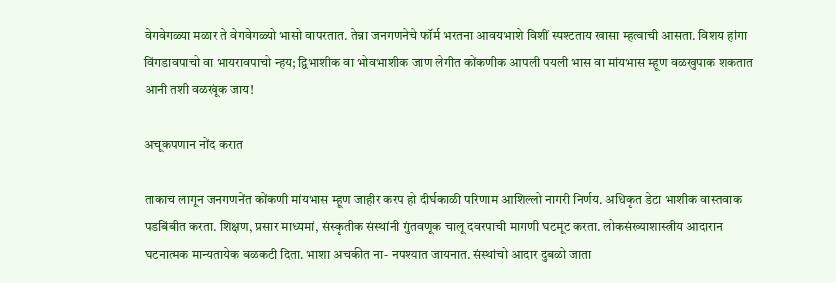वेगवेगळ्या मळार ते वेगवेगळ्यो भासो वापरतात. तेन्ना जनगणनेचे फॉर्म भरतना आवयभाशे विशीं स्पश्टताय खासा म्हत्वाची आसता. विशय हांगा विंगडावपाचो वा भायरावपाचो न्हय; द्विभाशीक वा भोवभाशीक जाण लेगीत कोंकणीक आपली पयली भास वा मांयभास म्हूण वळखुपाक शकतात आनी तशी वळखूंक जाय!

अचूकपणान नोंद करात

ताकाच लागून जनगणनेंत कोंकणी मांयभास म्हूण जाहीर करप हो दीर्घकाळी परिणाम आशिल्लो नागरी निर्णय. अधिकृत डेटा भाशीक वास्तवाक पडबिंबीत करता. शिक्षण, प्रसार माध्यमां, संस्कृतीक संस्थांनी गुंतवणूक चालू दवरपाची मागणी घटमूट करता. लोकसंख्याशास्त्रीय आदारान घटनात्मक मान्यतायेक बळकटी दिता. भाशा अचकीत ना- नपश्यात जायनात. संस्थांचो आदार दुबळो जाता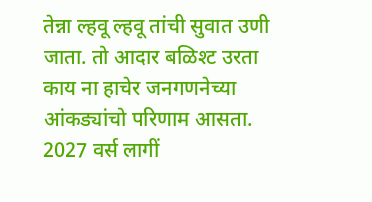तेन्ना ल्हवू ल्हवू तांची सुवात उणी जाता. तो आदार बळिश्ट उरता काय ना हाचेर जनगणनेच्या आंकड्यांचो परिणाम आसता. 2027 वर्स लागीं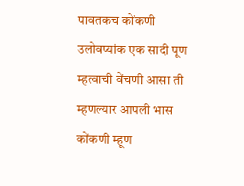पावतकच कोंकणी उलोवप्यांक एक सादी पूण म्हत्वाची वेंचणी आसा ती म्हणल्यार आपली भास कोंकणी म्हूण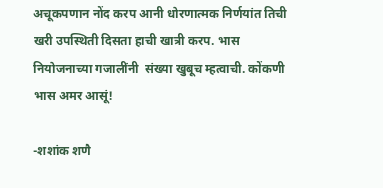अचूकपणान नोंद करप आनी धोरणात्मक निर्णयांत तिची खरी उपस्थिती दिसता हाची खात्री करप. भास नियोजनाच्या गजालींनी  संख्या खुबूच म्हत्वाची. कोंकणी भास अमर आसूं!

-शशांक शणै